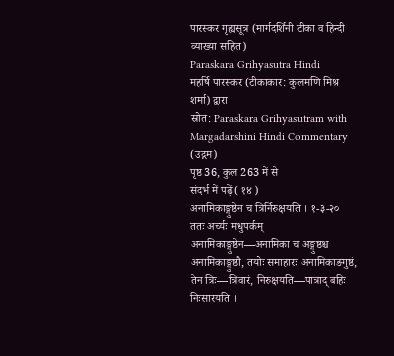पारस्कर गृह्यसूत्र (मार्गदर्शिनी टीका व हिन्दी व्याख्या सहित)
Paraskara Grihyasutra Hindi
महर्षि पारस्कर (टीकाकार: कुलमणि मिश्र शर्मा) द्वारा
स्रोत: Paraskara Grihyasutram with Margadarshini Hindi Commentary (उद्गम)
पृष्ठ 36, कुल 263 में से
संदर्भ में पढ़ें( १४ )
अनामिकाङ्गुष्ठेन च त्रिर्निरुक्षयति । १-३-२०
ततः अर्च्यः मधुपर्कम् अनामिकाङ्गुष्ठेन—अनामिका च अङ्गुष्ठश्च अनामिकाङ्गुष्ठौ, तयोः समाहारः अनामिकाङगुष्ठं, तेन त्रिः—त्रिवारं, निरुक्षयति—पात्राद् बहिः निःसारयति ।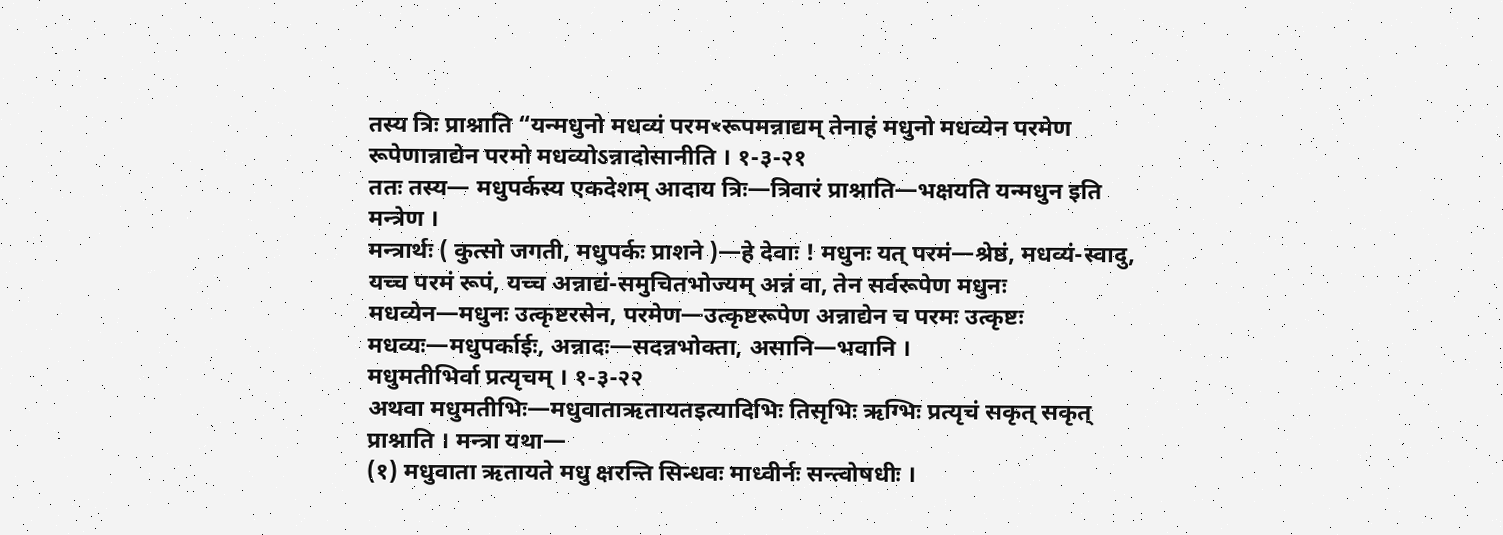तस्य त्रिः प्राश्नाति “यन्मधुनो मधव्यं परमꣳरूपमन्नाद्यम् तेनाहं मधुनो मधव्येन परमेण रूपेणान्नाद्येन परमो मधव्योऽन्नादोसानीति । १-३-२१
ततः तस्य— मधुपर्कस्य एकदेशम् आदाय त्रिः—त्रिवारं प्राश्नाति—भक्षयति यन्मधुन इति मन्त्रेण ।
मन्त्रार्थः ( कुत्सो जगती, मधुपर्कः प्राशने )—हे देवाः ! मधुनः यत् परमं—श्रेष्ठं, मधव्यं-स्वादु, यच्च परमं रूपं, यच्च अन्नाद्यं-समुचितभोज्यम् अन्नं वा, तेन सर्वरूपेण मधुनः मधव्येन—मधुनः उत्कृष्टरसेन, परमेण—उत्कृष्टरूपेण अन्नाद्येन च परमः उत्कृष्टः मधव्यः—मधुपर्काईः, अन्नादः—सदन्नभोक्ता, असानि—भवानि ।
मधुमतीभिर्वा प्रत्यृचम् । १-३-२२
अथवा मधुमतीभिः—मधुवाताऋतायतइत्यादिभिः तिसृभिः ऋग्भिः प्रत्यृचं सकृत् सकृत् प्राश्नाति । मन्त्रा यथा—
(१) मधुवाता ऋतायते मधु क्षरन्ति सिन्धवः माध्वीर्नः सन्त्वोषधीः ।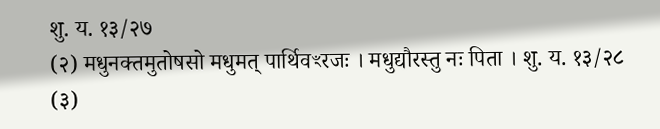शु. य. १३/२७
(२) मधुनक्तमुतोषसो मधुमत् पार्थिवꣳरजः । मधुद्यौरस्तु नः पिता । शु. य. १३/२८
(३)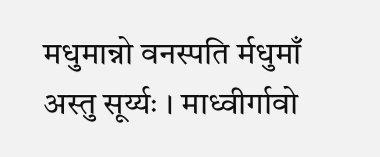मधुमान्नो वनस्पति र्मधुमाँ अस्तु सूर्य्यः । माध्वीर्गावो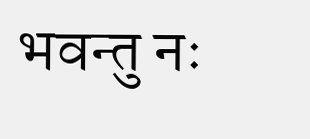भवन्तु नः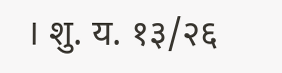। शु. य. १३/२६